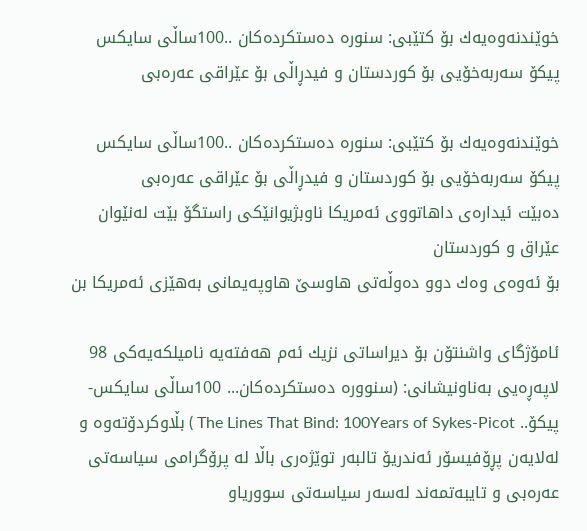خوێندنه‌وه‌یه‌ك بۆ كتێبی: سنورە دەستكردەكان ..100ساڵی سایكس پیكۆ سه‌ربه‌خۆیی بۆ كوردستان و فیدڕاڵی بۆ عێراقی عه‌ره‌بی

خوێندنه‌وه‌یه‌ك بۆ كتێبی: سنورە دەستكردەكان ..100ساڵی سایكس پیكۆ سه‌ربه‌خۆیی بۆ كوردستان و فیدڕاڵی بۆ عێراقی عه‌ره‌بی
ده‌بێت ئیداره‌ی داهاتووی ئه‌مریكا ناوبژیوانێكی راستگۆ بێت له‌نێوان عێراق و كوردستان
بۆ ئه‌وه‌ی وه‌ك دوو ده‌وڵه‌تی هاوسێ هاوپه‌یمانی به‌هێزی ئه‌مریكا بن

ئامۆژگای واشنتۆن بۆ دیراساتی نزیك ئه‌م هه‌فته‌یه‌ نامیلكه‌یه‌كی 98 لاپه‌ڕه‌یی به‌ناونیشانی: (سنووره‌ ده‌ستكرده‌كان... 100ساڵی سایكس-پیكۆ.. The Lines That Bind: 100Years of Sykes-Picot ) بڵاوكردۆته‌وه‌ و له‌لایه‌ن پڕۆفیسۆر ئه‌ندریۆ تالبه‌ر توێژه‌ری باڵا له‌ پرۆگرامی سیاسه‌تی عه‌ره‌بی و تایبه‌تمه‌ند له‌سه‌ر سیاسه‌تی سووریاو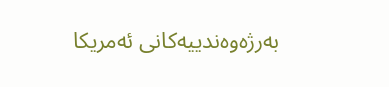به‌رژه‌وه‌ندییه‌كانی ئه‌مریكا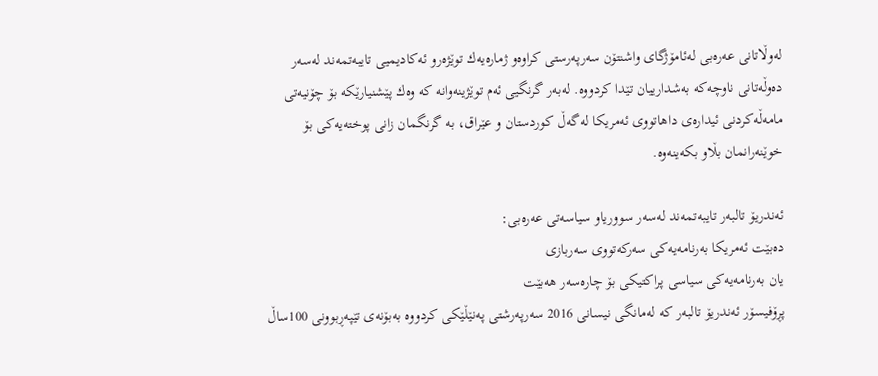له‌وڵاتانی عه‌ره‌بی له‌ئامۆژگای واشنتۆن سه‌رپه‌رستی كراوه‌و ژماره‌یه‌ك توێژه‌رو ئه‌كادیمیی تایبه‌تمه‌ند له‌سه‌ر ده‌وڵه‌تانی ناوچه‌كه‌ به‌شدارییان تێدا كردووه‌. له‌به‌ر گرنگیی ئه‌م توێژینه‌وانه‌ كه‌ وه‌ك پێشنیارێكه‌ بۆ چۆنیه‌تی مامه‌ڵه‌كردنی ئیداره‌ی داهاتووی ئه‌مریكا له‌گه‌ڵ كوردستان و عێراق، به‌ گرنگمان زانی پوخته‌یه‌كی بۆ خوێنه‌رانمان بڵاو بكه‌ینه‌وه‌.

ئه‌ندریۆ تالبه‌ر تایبه‌تمه‌ند له‌سه‌ر سووریاو سیاسه‌تی عه‌ره‌بی:
ده‌بێت ئه‌مریكا به‌رنامه‌یه‌كی سه‌ركه‌تووی سه‌ربازی
یان به‌رنامه‌یه‌كی سیاسی پراكتیكی بۆ چاره‌سه‌ر هه‌بێت
پڕۆفیسۆر ئه‌ندریۆ تالبه‌ر كه‌ له‌مانگی نیسانی 2016 سه‌رپه‌رشتی په‌نێڵێكی كردووه‌ به‌بۆنه‌ی تێپه‌ڕبوونی 100ساڵ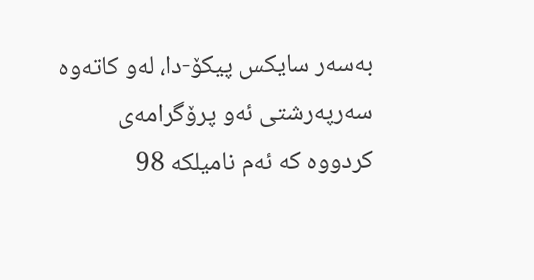به‌سه‌ر سایكس پیكۆ-دا، له‌و كاته‌وه‌ سه‌رپه‌رشتی ئه‌و پرۆگرامه‌ی كردووه‌ كه‌ ئه‌م نامیلكه‌ 98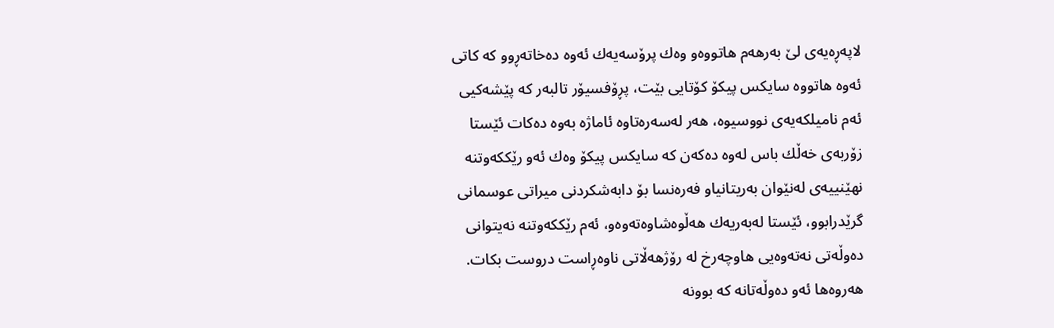لاپه‌ڕه‌یه‌ی لێ به‌رهه‌م هاتووه‌و وه‌ك پرۆسه‌یه‌ك ئه‌وه‌ ده‌خاته‌ڕوو كه‌ كاتی ئه‌وه‌ هاتووه‌ سایكس پیكۆ كۆتایی بێت، پڕۆفسیۆر تالبه‌ر كه‌ پێشه‌كیی ئه‌م نامیلكه‌یه‌ی نووسیوه‌، هه‌ر له‌سه‌ره‌تاوه‌ ئاماژه‌ به‌وه‌ ده‌كات ئێستا زۆربه‌ی خه‌ڵك باس له‌وه‌ ده‌كه‌ن كه‌ سایكس پیكۆ وه‌ك ئه‌و رێككه‌وتنه‌ نهێنییه‌ی له‌نێوان به‌ریتانیاو فه‌ره‌نسا بۆ دابه‌شكردنی میراتی عوسمانی گرێدرابوو، ئێستا له‌به‌ریه‌ك هه‌ڵوه‌شاوه‌ته‌وه‌و، ئه‌م رێككه‌وتنه‌ نه‌یتوانی ده‌وڵه‌تی نه‌ته‌وه‌یی هاوچه‌رخ له‌ رۆژهه‌ڵاتی ناوه‌ڕاست دروست بكات. هه‌روه‌ها ئه‌و ده‌وڵه‌تانه‌ كه‌ بوونه‌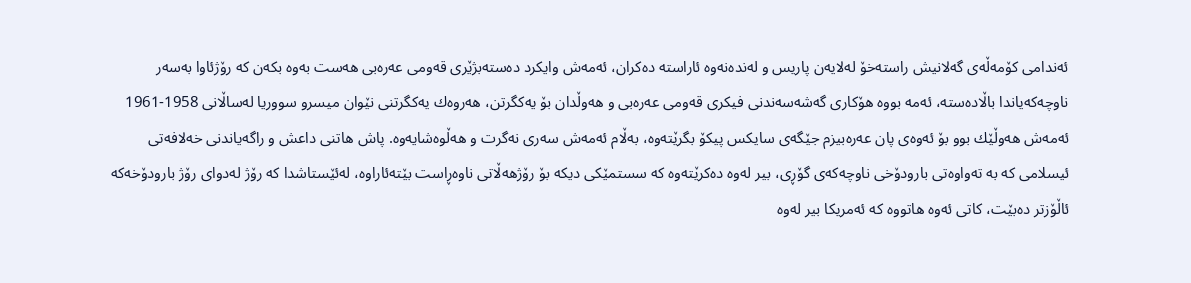ئه‌ندامی كۆمه‌ڵه‌ی گه‌لانیش راسته‌خۆ له‌لایه‌ن پاریس و له‌نده‌نه‌وه‌ ئاراسته‌ ده‌كران، ئه‌مه‌ش وایكرد ده‌سته‌بژێری قه‌ومی عه‌ره‌بی هه‌ست به‌وه‌ بكه‌ن كه‌ رۆژئاوا به‌سه‌ر ناوچه‌كه‌یاندا باڵاده‌سته‌، ئه‌مه‌ بووه‌ هۆكاری گه‌شه‌سه‌ندنی فیكری قه‌ومی عه‌ره‌بی و هه‌وڵدان بۆ یه‌كگرتن، هه‌روه‌ك یه‌كگرتنی نێوان میسرو سووریا له‌ساڵانی 1958-1961 ئه‌مه‌ش هه‌وڵێك بوو بۆ ئه‌وه‌ی پان عه‌ره‌بیزم جێگه‌ی سایكس پیكۆ بگرێته‌وه‌، به‌ڵام ئه‌مه‌ش سه‌ری نه‌گرت و هه‌ڵوه‌شایه‌وه‌. پاش هاتنی داعش و راگه‌یاندنی خه‌لافه‌تی ئیسلامی كه‌ به‌ ته‌واوه‌تی بارودۆخی ناوچه‌كه‌ی گۆڕی، بیر له‌وه‌ ده‌كرێته‌وه‌ كه‌ سستمێكی دیكه‌ بۆ رۆژهه‌ڵاتی ناوه‌ڕاست بێته‌ئاراوه‌، له‌ئێستاشدا كه‌ رۆژ له‌دوای رۆژ بارودۆخه‌كه‌ ئاڵۆزتر ده‌بێت، كاتی ئه‌وه‌ هاتووه‌ كه‌ ئه‌مریكا بیر له‌وه‌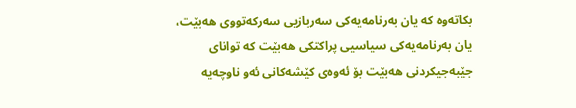بكاته‌وه‌ كه‌ یان به‌رنامه‌یه‌كی سه‌ربازیی سه‌ركه‌تووی هه‌بێت، یان به‌رنامه‌یه‌كی سیاسیی پراكتكی هه‌بێت كه‌ توانای جێبه‌جیكردنی هه‌بێت بۆ ئه‌وه‌ی كێشه‌كانی ئه‌و ناوچه‌یه‌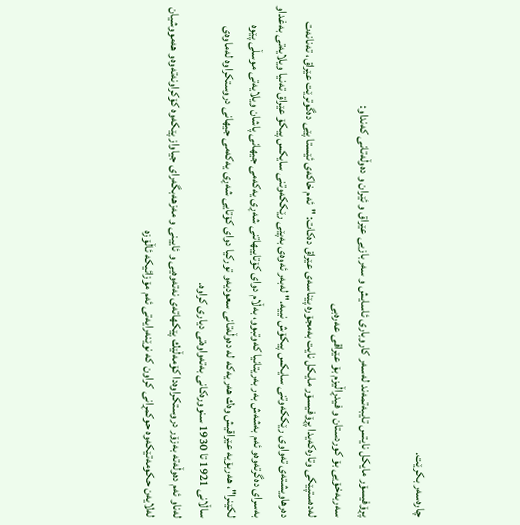چاره‌سه‌ر بكرێت.

پڕۆفیسۆر مایكل نایتس تایبه‌تمه‌ند له‌سه‌ر كاروباری ئاسایش و سه‌ربازیی عێراق و ئێران و ده‌وڵه‌تانی كه‌نداو:
سه‌ربه‌خۆیی بۆ كوردستان و فیدڕاڵیزم بۆ عێراقی عه‌ره‌بی
له‌ده‌ستپێكی وتاره‌كه‌یدا پڕۆفیسۆر مایكل نایت به‌مجۆره‌ پێناسه‌ی عێراق ده‌كات: "ئه‌م خاكه‌ی ئێستا پێی ده‌گوترێت عێراق، ته‌نانه‌ت ده‌رهاویشته‌ی ته‌واوی رێككه‌وتنی سایكس پیكۆش نییه‌." له‌به‌ر ئه‌وه‌ی به‌پێی رێككه‌وتنی سایكس پیكۆ عێراق ته‌نیا ویلایه‌تی به‌غداو به‌سرای ده‌گرته‌وه‌و ئه‌م به‌شه‌ش به‌ر به‌ریتانیا كه‌وتبوو، به‌ڵام دوای كۆتاییهاتنی شه‌ڕی یه‌كه‌می جیهانی پاشان ویلایه‌تی موسڵی پێوه‌ لكێنرا"، هه‌ربۆیه‌ عێراقیش وه‌ك هه‌ر یه‌كه‌ له‌ ده‌وڵه‌تانی سعودیه‌و توركیا دوای كۆتایی شه‌ڕی یه‌كه‌می جیهانی دروستكراوه‌ له‌ماوه‌ی ساڵانی 1921 تا 1930 سنووره‌كانی به‌ته‌واوه‌تی دیاری كراوه‌.
له‌ناو ئه‌م ده‌وڵه‌ته‌ به‌زۆر دروستكراوه‌دا كۆمه‌ڵێك پێكهاته‌ی نه‌ته‌وه‌یی و ئایینی و مه‌زهه‌بگه‌رای جیاواز پێكه‌وه‌ كۆكراونه‌ته‌وه‌و هه‌مووشیان له‌لایه‌ن حكومه‌تێكه‌وه‌ حوكمڕانی كراون كه‌ نوێنه‌رایه‌تی ئه‌م مۆزائیكه‌ ئاڵۆزه‌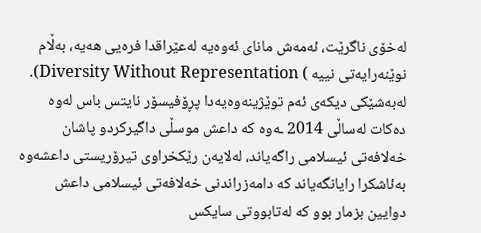له‌خۆی ناگرێت، ئه‌مه‌ش مانای ئه‌وه‌یه‌ له‌عێراقدا فره‌یی هه‌یه‌، به‌ڵام نوێنه‌رایه‌تی نییه‌ ) Diversity Without Representation).
له‌به‌شێكی دیكه‌ی ئه‌م توێژینه‌وه‌یه‌دا پڕۆفیسۆر نایتس باس له‌وه‌ ده‌كات له‌ساڵی 2014 ـه‌وه‌ كه‌ داعش موسڵی داگیركردو پاشان خه‌لافه‌تی ئیسلامی راگه‌یاند، له‌لایه‌ن رێكخراوی تیرۆریستی داعشه‌وه‌ به‌ئاشكرا رایانگه‌یاند كه‌ دامه‌زراندنی خه‌لافه‌تی ئیسلامی داعش دوایین بزمار بوو كه‌ له‌تابووتی سایكس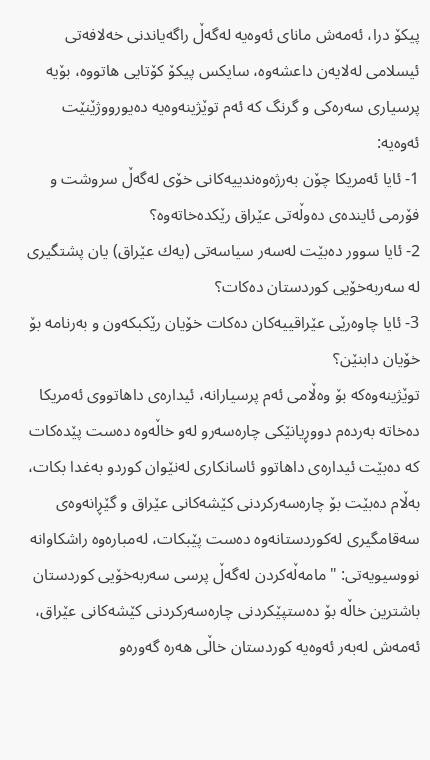پیكۆ درا، ئه‌مه‌ش مانای ئه‌وه‌یه‌ له‌گه‌ڵ راگه‌یاندنی خه‌لافه‌تی ئیسلامی له‌لایه‌ن داعشه‌وه‌، سایكس پیكۆ كۆتایی هاتووه‌، بۆیه‌ پرسیاری سه‌ره‌كی و گرنگ كه‌ ئه‌م توێژینه‌وه‌یه‌ ده‌یورووژێنێت ئه‌وه‌یه‌:
1- ئایا ئه‌مریكا چۆن به‌رژه‌وه‌ندییه‌كانی خۆی له‌گه‌ڵ سروشت و فۆرمی ئاینده‌ی ده‌وڵه‌تی عێراق رێكده‌خاته‌وه‌؟
2- ئایا سوور ده‌بێت له‌سه‌ر سیاسه‌تی (یه‌ك عێراق) یان پشتگیری له‌ سه‌ربه‌خۆیی كوردستان ده‌كات؟
3- ئایا چاوه‌رێی عێراقییه‌كان ده‌كات خۆیان رێكبكه‌ون و به‌رنامه‌ بۆ خۆیان دابنێن؟
توێژینه‌وه‌كه‌ بۆ وه‌ڵامی ئه‌م پرسیارانه‌، ئیداره‌ی داهاتووی ئه‌مریكا ده‌خاته‌ به‌رده‌م دووڕیانێكی چاره‌سه‌رو له‌و خاڵه‌وه‌ ده‌ست پێده‌كات كه‌ ده‌بێت ئیداره‌ی داهاتوو ئاسانكاری له‌نێوان كوردو به‌غدا بكات، به‌ڵام ده‌بێت بۆ چاره‌سه‌ركردنی كێشه‌كانی عێراق و گێڕانه‌وه‌ی سه‌قامگیری له‌كوردستانه‌وه‌ ده‌ست پێبكات، له‌مباره‌وه‌ راشكاوانه‌ نووسیویه‌تی: "مامه‌ڵه‌كردن له‌گه‌ڵ پرسی سه‌ربه‌خۆیی كوردستان باشترین خاڵه‌ بۆ ده‌ستپێكردنی چاره‌سه‌ركردنی كێشه‌كانی عێراق، ئه‌مه‌ش له‌به‌ر ئه‌وه‌یه‌ كوردستان خاڵی هه‌ره‌ گه‌وره‌و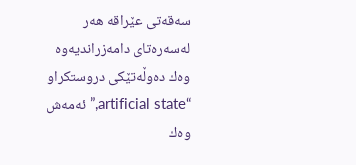سه‌قه‌تی عێراقه‌ هه‌ر له‌سه‌ره‌تای دامه‌زراندیه‌وه‌ وه‌ك ده‌وڵه‌تێكی دروستكراو “artificial state,” ئه‌مه‌ش وه‌ك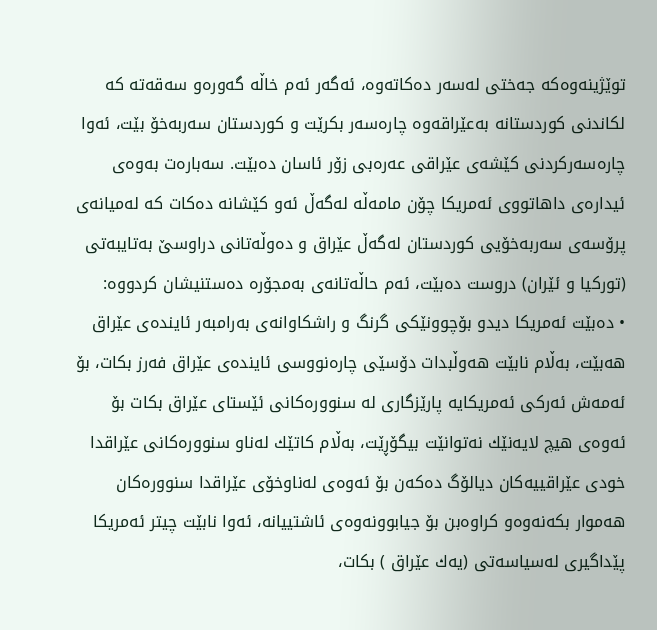توێژینه‌وه‌كه‌ جه‌ختی له‌سه‌ر ده‌كاته‌وه‌، ئه‌گه‌ر ئه‌م خاڵه‌ گه‌وره‌و سه‌قه‌ته‌ كه‌ لكاندنی كوردستانه‌ به‌عێراقه‌وه‌ چاره‌سه‌ر بكرێت و كوردستان سه‌ربه‌خۆ بێت، ئه‌وا چاره‌سه‌ركردنی كێشه‌ی عێراقی عه‌ره‌بی زۆر ئاسان ده‌بێت. سه‌باره‌ت به‌وه‌ی ئیداره‌ی داهاتووی ئه‌مریكا چۆن مامه‌ڵه‌ له‌گه‌ڵ ئه‌و كێشانه‌ ده‌كات كه‌ له‌میانه‌ی پرۆسه‌ی سه‌ربه‌خۆیی كوردستان له‌گه‌ڵ عێراق و ده‌وڵه‌تانی دراوسێ به‌تایبه‌تی (توركیا و ئێران) دروست ده‌بێت، ئه‌م حاڵه‌تانه‌ی به‌مجۆره‌ ده‌ستنیشان كردووه‌:
• ده‌بێت ئه‌مریكا دیدو بۆچوونێكی گرنگ و راشكاوانه‌ی به‌رامبه‌ر ئاینده‌ی عێراق هه‌بێت، به‌ڵام نابێت هه‌وڵبدات دۆسێی چاره‌نووسی ئاینده‌ی عێراق فه‌رز بكات، بۆ ئه‌مه‌ش ئه‌ركی ئه‌مریكایه‌ پارێزگاری له‌ سنووره‌كانی ئێستای عێراق بكات بۆ ئه‌وه‌ی هیچ لایه‌نێك نه‌توانێت بیگۆڕێت، به‌ڵام كاتێك له‌ناو سنووره‌كانی عێراقدا خودی عێراقییه‌كان دیالۆگ ده‌كه‌ن بۆ ئه‌وه‌ی له‌ناوخۆی عێراقدا سنووره‌كان هه‌موار بكه‌نه‌وه‌و كراوه‌بن بۆ جیابوونه‌وه‌ی ئاشتییانه‌، ئه‌وا نابێت چیتر ئه‌مریكا پێداگیری له‌سیاسه‌تی (یه‌ك عێراق ) بكات،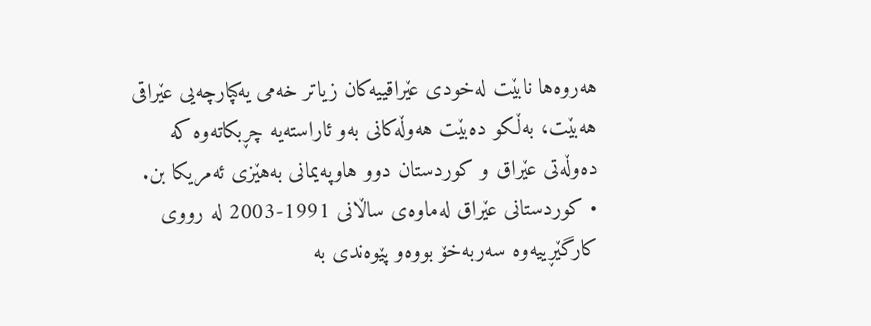هه‌روه‌ها نابێت له‌خودی عێراقییه‌كان زیاتر خه‌می یه‌كپارچه‌یی عێراقی هه‌بێت، به‌ڵكو ده‌بێت هه‌وڵه‌كانی به‌و ئاراسته‌یه‌ چڕبكاته‌وه‌ كه‌ ده‌وڵه‌تی عێراق و كوردستان دوو هاوپه‌یمانی به‌هێزی ئه‌مریكا بن.
• كوردستانی عێراق له‌ماوه‌ی ساڵانی 1991-2003 له‌ رووی كارگێڕییه‌وه‌ سه‌ربه‌خۆ بووه‌و پێوه‌ندی به‌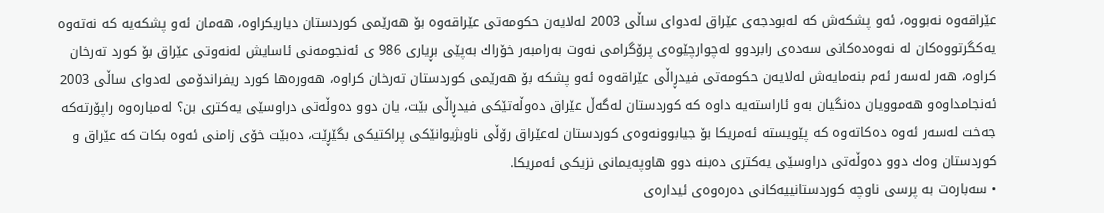عێراقه‌وه‌ نه‌بووه‌، ئه‌و پشكه‌ش كه‌ له‌بودجه‌ی عێراق له‌دوای ساڵی 2003 له‌لایه‌ن حكومه‌تی عێراقه‌وه‌ بۆ هه‌رێمی كوردستان دیاریكراوه‌، هه‌مان ئه‌و پشكه‌یه‌ كه‌ نه‌ته‌وه‌ یه‌كگرتووه‌كان له‌ نه‌وه‌ده‌كانی سه‌ده‌ی رابردوو له‌چوارچێوه‌ی پرۆگرامی نه‌وت به‌رامبه‌ر خۆراك به‌پێی بڕیاری 986 ی ئه‌نجومه‌نی ئاسایش له‌نه‌وتی عێراق بۆ كورد ته‌رخان كراوه‌، هه‌ر له‌سه‌ر ئه‌م بنه‌مایه‌ش له‌لایه‌ن حكومه‌تی فیدڕاڵی عێراقه‌وه‌ ئه‌و پشكه‌ بۆ هه‌رێمی كوردستان ته‌رخان كراوه‌، هه‌وره‌ها كورد ریفراندۆمی له‌دوای ساڵی 2003 ئه‌نجامداوه‌و هه‌موویان ده‌نگیان به‌و ئاراسته‌یه‌ داوه‌ كه‌ كوردستان له‌گه‌ڵ عێراق ده‌وڵه‌تێكی فیدڕاڵی بێت، یان دوو ده‌وڵه‌تی دراوسێی یه‌كتری بن؟ له‌مباره‌وه‌ راپۆرته‌كه‌ جه‌خت له‌سه‌ر ئه‌وه‌ ده‌كاته‌وه‌ كه‌ پێویسته‌ ئه‌مریكا بۆ جیابوونه‌وه‌ی كوردستان له‌عێراق رۆڵی ناوبژیوانێكی پراكتیكی بگێڕێت، ده‌بێت خۆی زامنی ئه‌وه‌ بكات كه‌ عێراق و كوردستان وه‌ك دوو ده‌وڵه‌تی دراوسێی یه‌كتری ده‌بنه‌ دوو هاوپه‌یمانی نزیكی ئه‌مریكا.
• سه‌باره‌ت به‌ پرسی ناوچه‌ كوردستانییه‌كانی ده‌ره‌وه‌ی ئیداره‌ی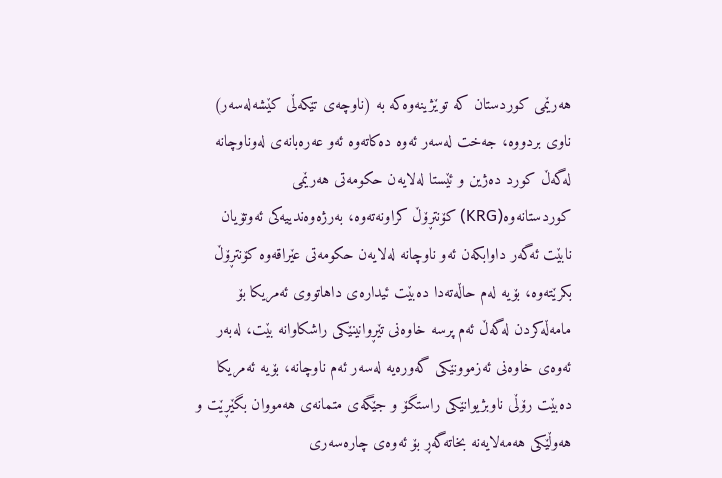هه‌رێمی كوردستان كه‌ توێژینه‌وه‌كه‌ به‌ (ناوچه‌ی تێكه‌ڵی كێشه‌له‌سه‌ر) ناوی بردووه‌، جه‌خت له‌سه‌ر ئه‌وه‌ ده‌كاته‌وه‌ ئه‌و عه‌ره‌بانه‌ی له‌وناوچانه‌ له‌گه‌ڵ كورد ده‌ژین و ئێستا له‌لایه‌ن حكومه‌تی هه‌رێمی كوردستانه‌وه‌(KRG) كۆنتڕۆڵ كراونه‌ته‌وه‌، به‌رژه‌وه‌ندییه‌كی ئه‌وتۆیان نابێت ئه‌گه‌ر داوابكه‌ن ئه‌و ناوچانه‌ له‌لایه‌ن حكومه‌تی عێراقه‌وه‌ كۆنتڕۆڵ بكرێته‌وه‌، بۆیه‌ له‌م حاڵه‌ته‌دا ده‌بێت ئیداره‌ی داهاتووی ئه‌مریكا بۆ مامه‌ڵه‌كردن له‌گه‌ڵ ئه‌م پرسه‌ خاوه‌نی تێڕوانینێكی راشكاوانه‌ بێت، له‌به‌ر ئه‌وه‌ی خاوه‌نی ئه‌زموونێكی گه‌وره‌یه‌ له‌سه‌ر ئه‌م ناوچانه‌، بۆیه‌ ئه‌مریكا ده‌بێت رۆڵی ناوبژیوانێكی راستگۆ و جێگه‌ی متمانه‌ی هه‌مووان بگێڕێت و هه‌وڵێكی هه‌مه‌لایه‌نه‌ بخاته‌گه‌ڕ بۆ ئه‌وه‌ی چاره‌سه‌ری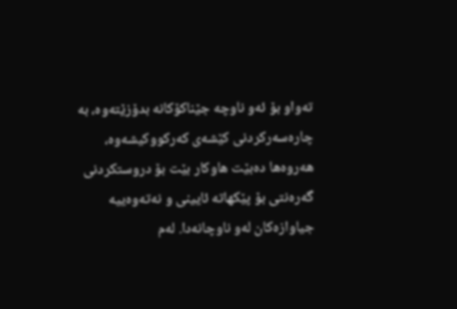ته‌واو بۆ ئه‌و ناوچه‌ جێناكۆكانه‌ بدۆزێته‌وه‌، به‌ چاره‌سه‌ركردنی كێشه‌ی كه‌ركووكیشه‌وه‌، هه‌روه‌ها ده‌بێت هاوكار بێت بۆ دروستكردنی گه‌ره‌نتی بۆ پێكهاته‌ ئایینی و نه‌ته‌وه‌ییه‌ جیاوازه‌كان له‌و ناوچانه‌دا. له‌م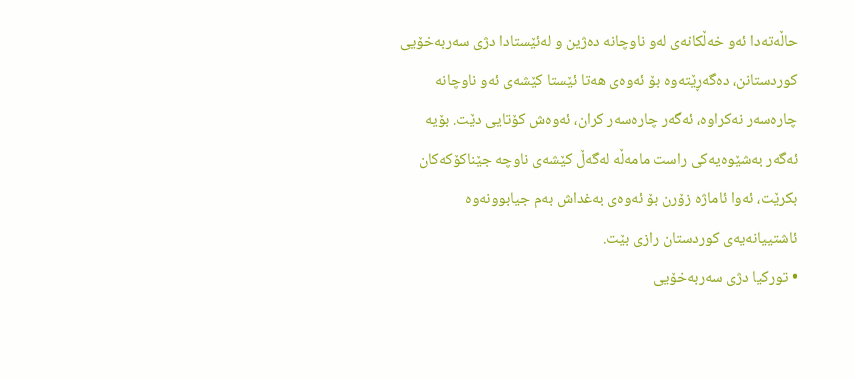حاڵه‌ته‌دا ئه‌و خه‌ڵكانه‌ی له‌و ناوچانه‌ ده‌ژین و له‌ئێستادا دژی سه‌ربه‌خۆیی كوردستانن، ده‌گه‌ڕێته‌وه‌ بۆ ئه‌وه‌ی هه‌تا ئێستا كێشه‌ی ئه‌و ناوچانه‌ چاره‌سه‌ر نه‌كراوه‌، ئه‌گه‌ر چاره‌سه‌ر كران، ئه‌وه‌ش كۆتایی دێت. بۆیه‌ ئه‌گه‌ر به‌شێوه‌یه‌كی راست مامه‌ڵه‌ له‌گه‌ڵ كێشه‌ی ناوچه‌ جێناكۆكه‌كان بكرێت، ئه‌وا ئاماژه‌ زۆرن بۆ ئه‌وه‌ی به‌غداش به‌م جیابوونه‌وه‌ ئاشتییانه‌یه‌ی كوردستان رازی بێت.
• توركیا دژی سه‌ربه‌خۆیی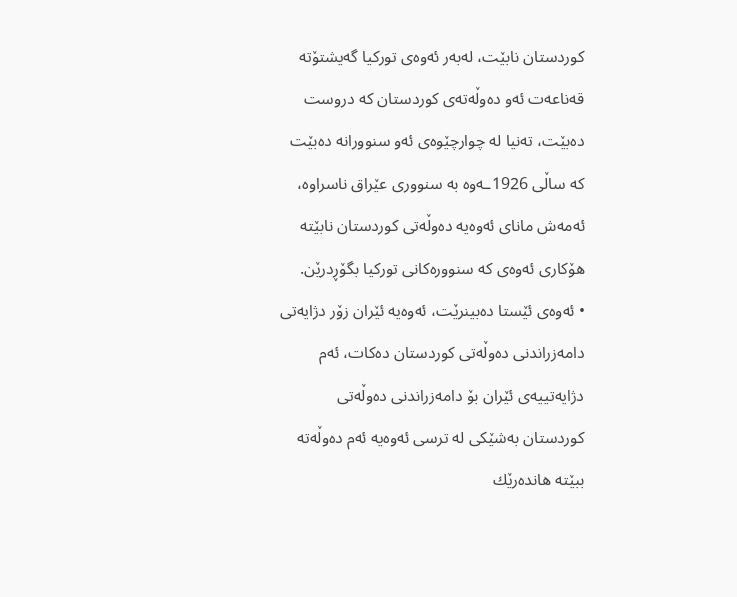كوردستان نابێت، له‌به‌ر ئه‌وه‌ی توركیا گه‌یشتۆته‌ قه‌ناعه‌ت ئه‌و ده‌وڵه‌ته‌ی كوردستان كه‌ دروست ده‌بێت، ته‌نیا له‌ چوارچێوه‌ی ئه‌و سنوورانه‌ ده‌بێت كه‌ ساڵی 1926ـه‌وه‌ به‌ سنووری عێراق ناسراوه‌، ئه‌مه‌ش مانای ئه‌وه‌یه‌ ده‌وڵه‌تی كوردستان نابێته‌ هۆكاری ئه‌وه‌ی كه‌ سنووره‌كانی توركیا بگۆڕدرێن.
• ئه‌وه‌ی ئێستا ده‌بینرێت، ئه‌وه‌یه‌ ئێران زۆر دژایه‌تی دامه‌زراندنی ده‌وڵه‌تی كوردستان ده‌كات، ئه‌م دژایه‌تییه‌ی ئێران بۆ دامه‌زراندنی ده‌وڵه‌تی كوردستان به‌شێكی له‌ ترسی ئه‌وه‌یه‌ ئه‌م ده‌وڵه‌ته‌ ببێته‌ هانده‌رێك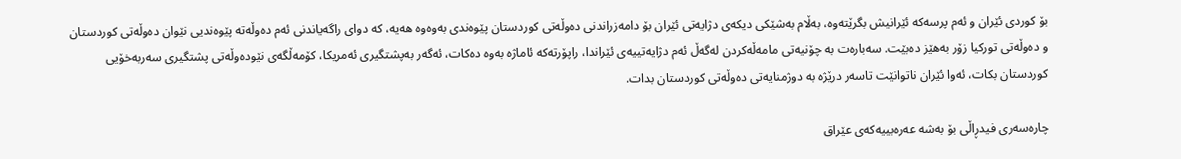بۆ كوردی ئێران و ئه‌م پرسه‌كه‌ ئێرانیش بگرێته‌وه‌، به‌ڵام به‌شێكی دیكه‌ی دژایه‌تی ئێران بۆ دامه‌زراندنی ده‌وڵه‌تی كوردستان پێوه‌ندی به‌وه‌وه‌ هه‌یه‌، كه‌ دوای راگه‌یاندنی ئه‌م ده‌وڵه‌ته‌ پێوه‌ندیی نێوان ده‌وڵه‌تی كوردستان و ده‌وڵه‌تی توركیا زۆر به‌هێز ده‌بێت. سه‌باره‌ت به‌ چۆنیه‌تی مامه‌ڵه‌كردن له‌گه‌ڵ ئه‌م دژایه‌تییه‌ی ئێراندا، راپۆرته‌كه‌ ئاماژه‌ به‌وه‌ ده‌كات، ئه‌گه‌ر به‌پشتگیری ئه‌مریكا، كۆمه‌ڵگه‌ی نێوده‌وڵه‌تی پشتگیری سه‌ربه‌خۆیی كوردستان بكات، ئه‌وا ئێران ناتوانێت تاسه‌ر درێژه‌ به‌ دوژمنایه‌تی ده‌وڵه‌تی كوردستان بدات.

چاره‌سه‌ری فیدڕاڵی بۆ به‌شه‌ عه‌ره‌بییه‌كه‌ی عێراق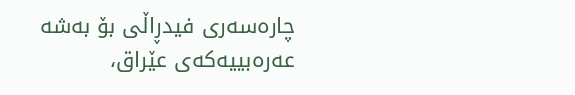چاره‌سه‌ری فیدڕاڵی بۆ به‌شه‌ عه‌ره‌بییه‌كه‌ی عێراق،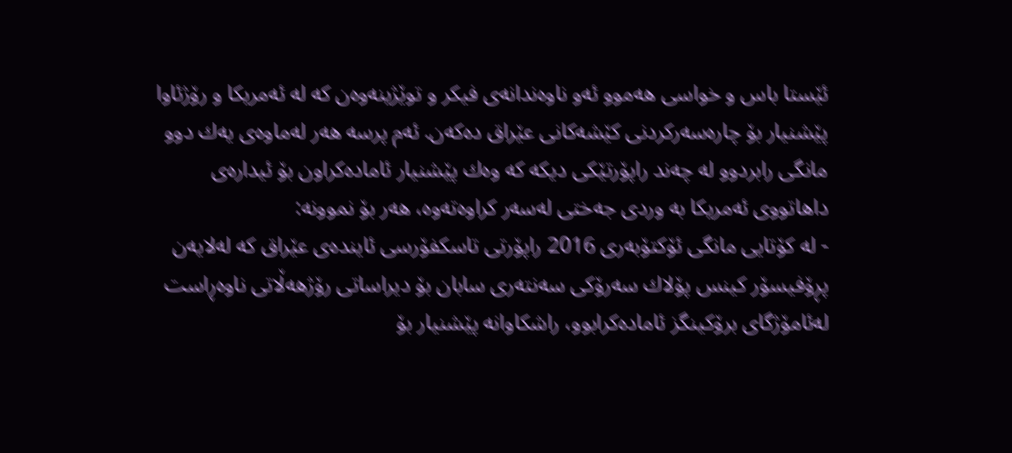ئێستا باس و خواسی هه‌موو ئه‌و ناوه‌ندانه‌ی فیكر و توێژینه‌وه‌ن كه‌ له‌ ئه‌مریكا و رۆژئاوا پێشنیار بۆ چاره‌سه‌ركردنی كێشه‌كانی عێراق ده‌كه‌ن. ئه‌م پرسه‌ هه‌ر له‌ماوه‌ی یه‌ك دوو مانگی رابردوو له‌ چه‌ند راپۆرتێكی دیكه‌ كه‌ وه‌ك پێشنیار ئاماده‌كراون بۆ ئیداره‌ی داهاتووی ئه‌مریكا به‌ وردی جه‌ختی له‌سه‌ر كراوه‌ته‌وه‌، هه‌ر بۆ نموونه‌:
- له‌ كۆتایی مانگی ئۆكتۆبه‌ری 2016 راپۆرتی تاسكفۆرسی ئاینده‌ی عێراق كه‌ له‌لایه‌ن پڕۆفیسۆر كینس پۆلاك سه‌رۆكی سه‌نته‌ری سابان بۆ دیراساتی رۆژهه‌ڵاتی ناوه‌ڕاست له‌ئامۆژگای برۆكینگز ئاماده‌كرابوو، راشكاوانه‌ پێشنیار بۆ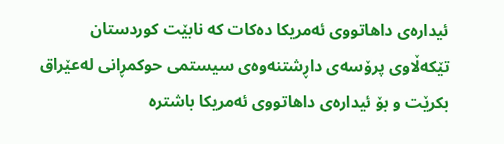ئیداره‌ی داهاتووی ئه‌مریكا ده‌كات كه‌ نابێت كوردستان تێكه‌ڵاوی پرۆسه‌ی داڕشتنه‌وه‌ی سیستمی حوكمڕانی له‌عێراق بكرێت و بۆ ئیداره‌ی داهاتووی ئه‌مریكا باشتره‌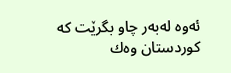ئه‌وه‌ له‌به‌ر چاو بگرێت كه‌ كوردستان وه‌ك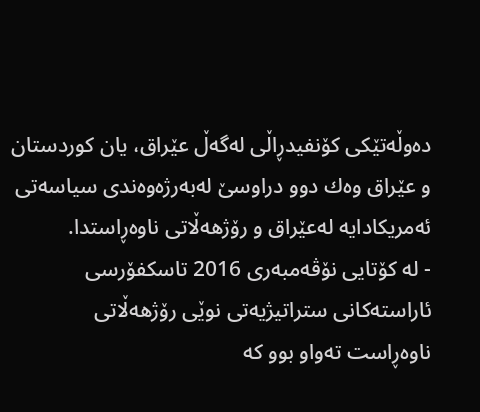ده‌وڵه‌تێكی كۆنفیدڕاڵی له‌گه‌ڵ عێراق، یان كوردستان و عێراق وه‌ك دوو دراوسێ له‌به‌رژه‌وه‌ندی سیاسه‌تی ئه‌مریكادایه‌ له‌عێراق و رۆژهه‌ڵاتی ناوه‌ڕاستدا.
- له‌ كۆتایی نۆڤه‌مبه‌ری 2016 تاسكفۆرسی ئاراسته‌كانی ستراتیژیه‌تی نوێی رۆژهه‌ڵاتی ناوه‌ڕاست ته‌واو بوو كه‌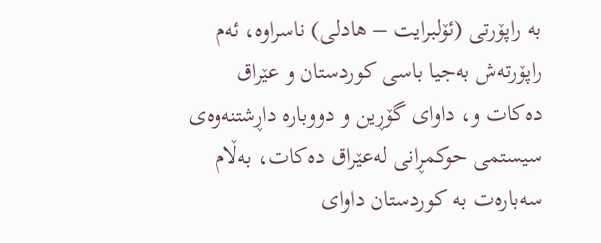به‌ راپۆرتی (ئۆلبرایت – هادلی) ناسراوه‌، ئه‌م راپۆرته‌ش به‌جیا باسی كوردستان و عێراق ده‌كات و، داوای گۆڕین و دووباره‌ داڕشتنه‌وه‌ی سیستمی حوكمڕانی له‌عێراق ده‌كات، به‌ڵام سه‌باره‌ت به‌ كوردستان داوای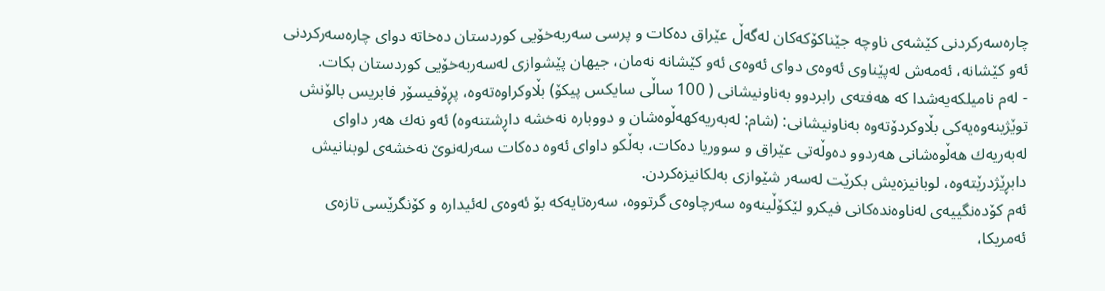چاره‌سه‌ركردنی كێشه‌ی ناوچه‌ جێناكۆكه‌كان له‌گه‌ڵ عێراق ده‌كات و پرسی سه‌ربه‌خۆیی كوردستان ده‌خاته‌ دوای چاره‌سه‌ركردنی ئه‌و كێشانه‌، ئه‌مه‌ش له‌پێناوی ئه‌وه‌ی دوای ئه‌وه‌ی ئه‌و كێشانه‌ نه‌مان، جیهان پێشوازی له‌سه‌ربه‌خۆیی كوردستان بكات.
- له‌م نامیلكه‌یه‌شدا كه‌ هه‌فته‌ی رابردوو به‌ناونیشانی ( 100 ساڵی سایكس پیكۆ) بڵاوكراوه‌ته‌وه‌، پڕۆفیسۆر فابریس بالۆنش توێژینه‌وه‌یه‌كی بڵاوكردۆته‌وه‌ به‌ناونیشانی: (شام: له‌به‌ریه‌كهه‌ڵوه‌شان و دووباره‌ نه‌خشه‌ داڕشتنه‌وه‌) ئه‌و نه‌ك هه‌ر داوای له‌به‌ریه‌ك هه‌ڵوه‌شانی هه‌ردوو ده‌وڵه‌تی عێراق و سووریا ده‌كات، به‌ڵكو داوای ئه‌وه‌ ده‌كات سه‌رله‌نوێ نه‌خشه‌ی لوبنانیش دابڕێژدرێته‌وه‌، لوبانیزه‌یش بكرێت له‌سه‌ر شێوازی به‌لكانیزه‌كردن.
ئه‌م كۆده‌نگییه‌ی له‌ناوه‌نده‌كانی فیكرو لێكۆڵینه‌وه‌ سه‌رچاوه‌ی گرتووه‌، سه‌ره‌تایه‌كه‌ بۆ ئه‌وه‌ی له‌ئیداره‌ و كۆنگرێسی تازه‌ی ئه‌مریكا،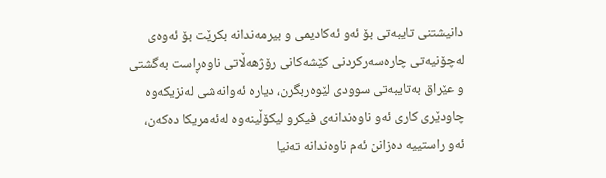دانیشتنی تایبه‌تی بۆ ئه‌و ئه‌كادیمی و بیرمه‌ندانه‌ بكرێت بۆ ئه‌وه‌ی له‌چۆنیه‌تی چاره‌سه‌ركردنی كێشه‌كانی رۆژهه‌ڵاتی ناوه‌ڕاست به‌گشتی و عێراق به‌تایبه‌تی سوودی لێوه‌ربگرن، دیاره‌ ئه‌وانه‌شی له‌نزیكه‌وه‌ چاودێری كاری ئه‌و ناوه‌ندانه‌ی فیكرو لیكۆڵینه‌وه‌ له‌ئه‌مریكا ده‌كه‌ن، ئه‌و راستییه‌ ده‌زانن ئه‌م ناوه‌ندانه‌ ته‌نیا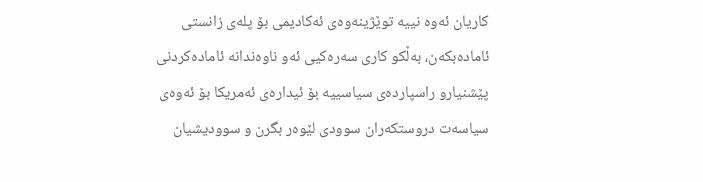كاریان ئه‌وه‌ نییه‌ توێژینه‌وه‌ی ئه‌كادیمی بۆ پله‌ی زانستی ئاماده‌بكه‌ن، به‌ڵكو كاری سه‌ره‌كیی ئه‌و ناوه‌ندانه‌ ئاماده‌كردنی پێشنیارو راسپارده‌ی سیاسییه‌ بۆ ئیداره‌ی ئه‌مریكا بۆ ئه‌وه‌ی سیاسه‌ت دروستكه‌ران سوودی لێوه‌ر بگرن و سوودیشیان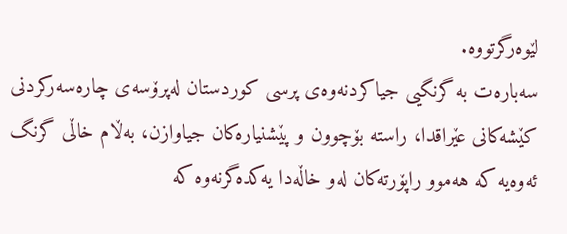لێوه‌رگرتووه‌.
سه‌باره‌ت به‌ گرنگیی جیاكردنه‌وه‌ی پرسی كوردستان له‌پرۆسه‌ی چاره‌سه‌ركردنی كێشه‌كانی عێراقدا، راسته‌ بۆچوون و پێشنیاره‌كان جیاوازن، به‌ڵام خاڵی گرنگ ئه‌وه‌یه‌ كه‌ هه‌موو راپۆرته‌كان له‌و خاڵه‌دا یه‌كده‌گرنه‌وه‌ كه‌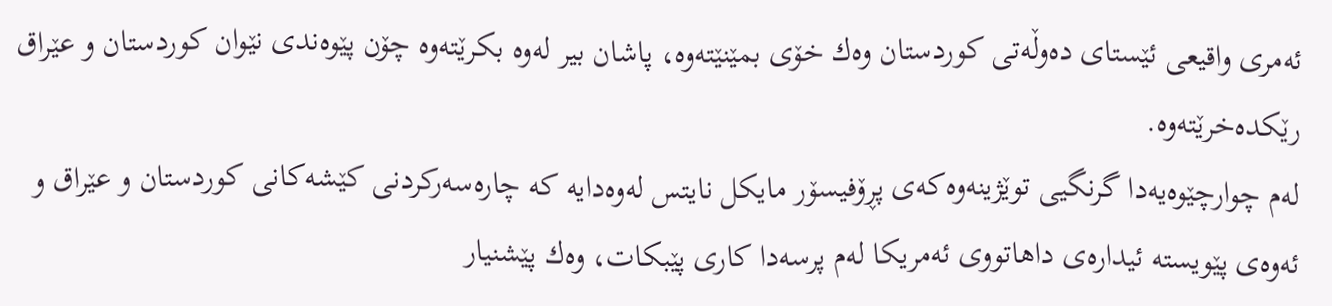ئه‌مری واقیعی ئێستای ده‌وڵه‌تی كوردستان وه‌ك خۆی بمێنێته‌وه‌، پاشان بیر له‌وه‌ بكرێته‌وه‌ چۆن پێوه‌ندی نێوان كوردستان و عێراق رێكده‌خرێته‌وه‌.
له‌م چوارچێوه‌یه‌دا گرنگیی توێژینه‌وه‌كه‌ی پڕۆفیسۆر مایكل نایتس له‌وه‌دایه‌ كه‌ چاره‌سه‌ركردنی كێشه‌كانی كوردستان و عێراق و ئه‌وه‌ی پێویسته‌ ئیداره‌ی داهاتووی ئه‌مریكا له‌م پرسه‌دا كاری پێبكات، وه‌ك پێشنیار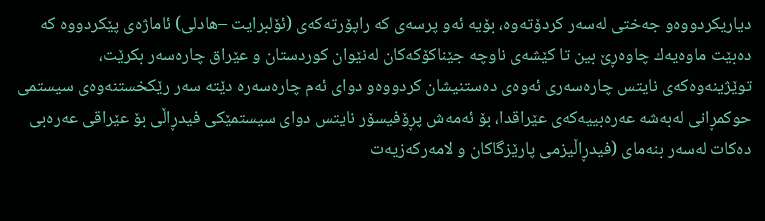دیاریكردووه‌و جه‌ختی له‌سه‌ر كردۆته‌وه‌، بۆیه‌ ئه‌و پرسه‌ی كه‌ راپۆرته‌كه‌ی (ئۆلبرایت –هادلی) ئاماژه‌ی پێكردووه‌ كه‌ ده‌بێت ماوه‌یه‌ك چاوه‌ڕێ بین تا كێشه‌ی ناوچه‌ جێناكۆكه‌كان له‌نێوان كوردستان و عێراق چاره‌سه‌ر بكرێت، توێژینه‌وه‌كه‌ی نایتس چاره‌سه‌ری ئه‌وه‌ی ده‌ستنیشان كردووه‌و دوای ئه‌م چاره‌سه‌ره‌ دێته‌ سه‌ر رێكخستنه‌وه‌ی سیستمی حوكمڕانی له‌به‌شه‌ عه‌ره‌بییه‌كه‌ی عێراقدا، بۆ ئه‌مه‌ش پڕۆفیسۆر نایتس دوای سیستمێكی فیدڕاڵی بۆ عێراقی عه‌ره‌بی ده‌كات له‌سه‌ر بنه‌مای (فیدڕاڵیزمی پارێزگاكان و لامه‌ركه‌زیه‌ت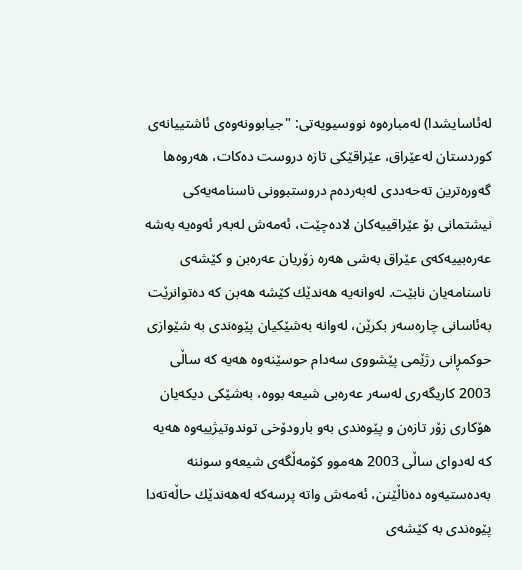له‌ئاسایشدا) له‌مباره‌وه‌ نووسیویه‌تی: "جیابوونه‌وه‌ی ئاشتییانه‌ی كوردستان له‌عێراق، عێراقێكی تازه‌ دروست ده‌كات، هه‌روه‌ها گه‌وره‌ترین ته‌حه‌ددی له‌به‌رده‌م دروستبوونی ناسنامه‌یه‌كی نیشتمانی بۆ عێراقییه‌كان لاده‌چێت، ئه‌مه‌ش له‌به‌ر ئه‌وه‌یه‌ به‌شه‌ عه‌ره‌بییه‌كه‌ی عێراق به‌شی هه‌ره‌ زۆریان عه‌ره‌بن و كێشه‌ی ناسنامه‌یان نابێت. له‌وانه‌یه‌ هه‌ندێك كێشه‌ هه‌بن كه‌ ده‌توانرێت به‌ئاسانی چاره‌سه‌ر بكرێن، له‌وانه‌ به‌شێكیان پێوه‌ندی به‌ شێوازی حوكمڕانی رژێمی پێشووی سه‌دام حوسێنه‌وه‌ هه‌یه‌ كه‌ ساڵی 2003 كاریگه‌ری له‌سه‌ر عه‌ره‌بی شیعه‌ بووه‌، به‌شێكی دیكه‌یان هۆكاری زۆر تازه‌ن و پێوه‌ندی به‌و بارودۆخی توندوتیژییه‌وه‌ هه‌یه‌ كه‌ له‌دوای ساڵی 2003 هه‌موو كۆمه‌ڵگه‌ی شیعه‌و سوننه‌ به‌ده‌ستیه‌وه‌ ده‌ناڵێنن، ئه‌مه‌ش واته‌ پرسه‌كه‌ له‌هه‌ندێك حاڵه‌ته‌دا پێوه‌ندی به‌ كێشه‌ی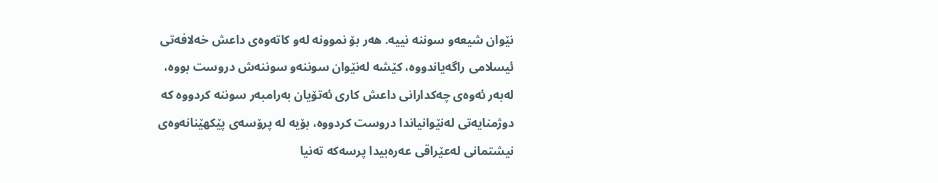نێوان شیعه‌و سوننه‌ نییه‌. هه‌ر بۆ نموونه‌ له‌و كاته‌وه‌ی داعش خه‌لافه‌تی ئیسلامی راگه‌یاندووه‌، كێشه‌ له‌نێوان سوننه‌و سوننه‌ش دروست بووه‌، له‌به‌ر ئه‌وه‌ی چه‌كدارانی داعش كاری ئه‌تۆیان به‌رامبه‌ر سوننه‌ كردووه‌ كه‌ دوژمنایه‌تی له‌نێوانیاندا دروست كردووه‌، بۆیه‌ له‌ پرۆسه‌ی پێكهێنانه‌وه‌ی نیشتمانی له‌عێراقی عه‌ره‌بیدا پرسه‌كه‌ ته‌نیا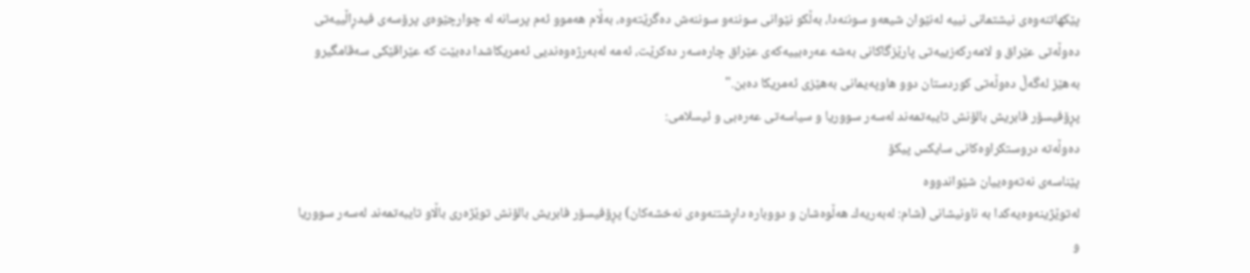پێكهاتنه‌وه‌ی نیشتمانی نییه‌ له‌نێوان شیعه‌و سوننه‌دا، به‌ڵكو نێوانی سوننه‌و سوننه‌ش ده‌گرێته‌وه‌، به‌ڵام هه‌موو ئه‌م پرسانه‌ له‌ چوارچێوه‌ی پرۆسه‌ی فیدڕاڵییه‌تی ده‌وڵه‌تی عێراق و لامه‌ركه‌زییه‌تی پارێزگاكانی به‌شه‌ عه‌ره‌بییه‌كه‌ی عێراق چاره‌سه‌ر ده‌كرێت، ئه‌مه‌ له‌به‌رژه‌وه‌ندیی ئه‌مریكاشدا ده‌بێت كه‌ عێراقێكی سه‌قامگیرو به‌هێز له‌گه‌ڵ ده‌وڵه‌تی كوردستان دوو هاوپه‌یمانی به‌هێزی ئه‌مریكا ده‌بن."
پڕۆفیسۆر فابریش بالۆنش تایبه‌تمه‌ند له‌سه‌ر سووریا و سیاسه‌تی عه‌ره‌بی و ئیسلامی:
ده‌وڵه‌ته‌ دروستكراوه‌كانی سایكس پیكۆ
پێناسه‌ی نه‌ته‌وه‌ییان شێواندووه‌
له‌توێژینه‌وه‌یه‌كدا به‌ ناونیشانی (شام: له‌به‌ریه‌ك هه‌ڵوه‌شان و دووباره‌ داڕشتنه‌وه‌ی نه‌خشه‌كان) پڕۆفیسۆر فابریش بالۆنش توێژه‌ری باڵاو تایبه‌تمه‌ند له‌سه‌ر سووریا و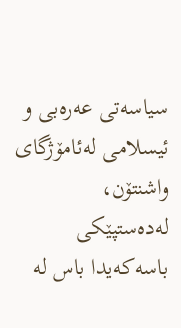سیاسه‌تی عه‌ره‌بی و ئیسلامی له‌ئامۆژگای واشنتۆن، له‌ده‌ستپێكی باسه‌كه‌یدا باس له‌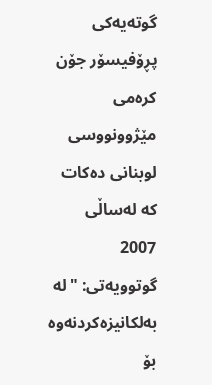گوته‌یه‌كی پڕۆفیسۆر جۆن كره‌می مێژوونووسی لوبنانی ده‌كات كه‌ له‌ساڵی 2007 گوتوویه‌تی: "له‌ به‌لكانیزه‌كردنه‌وه‌ بۆ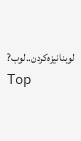لوبنانیزه‌كردن..لوب?
Top